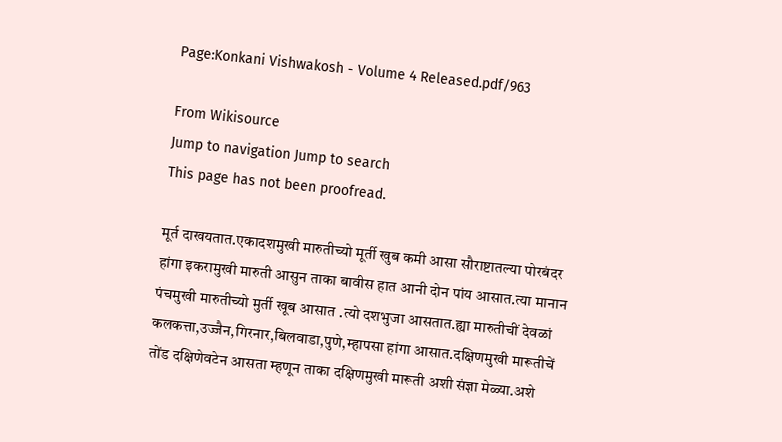Page:Konkani Vishwakosh - Volume 4 Released.pdf/963

From Wikisource
Jump to navigation Jump to search
This page has not been proofread.

मूर्त दाखयतात.एकादशमुखी मारुतीच्यो मूर्ती खुब कमी आसा सौराष्टातल्या पोरबंदर हांगा इकरामुखी मारुती आसुन ताका बावीस हात आनी दोन पांय आसात.त्या मानान पंचमुखी मारुतीच्यो मुर्ती खूब आसात .त्यो दशभुजा आसतात.ह्या मारुतीचीं देवळां कलकत्ता,उज्जैन,गिरनार,बिलवाडा,पुणे,म्हापसा हांगा आसात.दक्षिणमुखी मारूतीचें तोंड दक्षिणेवटेन आसता म्हणून ताका दक्षिणमुखी मारूती अशी संज्ञा मेळ्या.अशे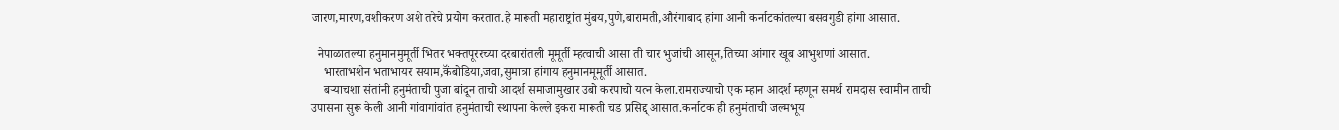जारण,मारण,वशीकरण अशे तरेचे प्रयोग करतात.हे मारूती महाराष्ट्रांत मुंबय,पुणे,बारामती,औरंगाबाद हांगा आनी कर्नाटकांतल्या बसवगुडी हांगा आसात.

  नेपाळातल्या हनुमानमुमूर्ती भितर भक्तपूररच्या दरबारांतली मूमूर्ती म्हत्वाची आसा ती चार भुजांची आसून,तिच्या आंगार खूब आभुशणां आसात.
    भारताभशेन भताभायर सयाम,कॅंबोडिया,जवा,सुमात्रा हांगाय हनुमानमूमूर्ती आसात.
    बऱ्याचशा संतांनी हनुमंताची पुजा बांदून ताचो आदर्श समाजामुखार उबो करपाचो यत्न केला.रामराज्याचो एक म्हान आदर्श म्हणून समर्थ रामदास स्वामीन ताची उपासना सुरू केली आनी गांवागांवांत हनुमंताची स्थापना केल्ले इकरा मारूती चड प्रसिद्द् आसात.कर्नाटक ही हनुमंताची जल्मभूय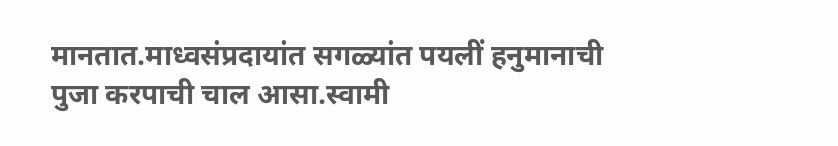मानतात.माध्वसंप्रदायांत सगळ्यांत पयलीं हनुमानाची पुजा करपाची चाल आसा.स्वामी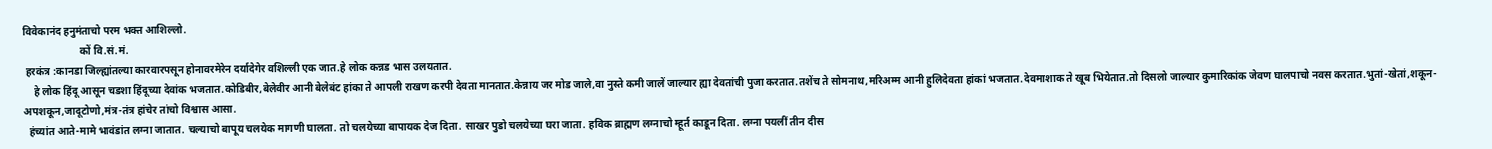विवेकानंद हनुमंताचो परम भक्त आशिल्लो.
                      कों वि.सं.मं.
 हरकंत्र :कानडा जिल्ह्यांतल्या कारवारपसून होनावरमेरेन दर्यादेगेर वशिल्ली एक जात.हे लोक कन्नड भास उलयतात.
    हे लोक हिंदू आसून चडशा हिंदूच्या देवांक भजतात.कोडिबीर,बेलेवीर आनी बेलेबंट हांका ते आपली राखण करपी देवता मानतात.केन्नाय जर मोड जाले,वा नुस्ते कमी जालें जाल्यार ह्या देवतांची पुजा करतात.तशेंच ते सोमनाथ,मरिअम्म आनी हुलिदेवता हांकां भजतात.देवमाशाक ते खूब भियेतात.तो दिसलो जाल्यार कुमारिकांक जेवण घालपाचो नवस करतात.भुतां-खेतां,शकून-अपशकून,जादूटोणो,मंत्र-तंत्र हांचेर तांचो विश्वास आसा.
  हंच्यांत आते-मामे भावंडांत लग्ना जातात. चल्याचो बापूय चलयेक मागणी घालता. तो चलयेच्या बापायक देज दिता. साखर पुडो चलयेच्या घरा जाता. हविक ब्राह्मण लग्नाचो म्हूर्त काडून दिता. लग्ना पयलीं तीन दीस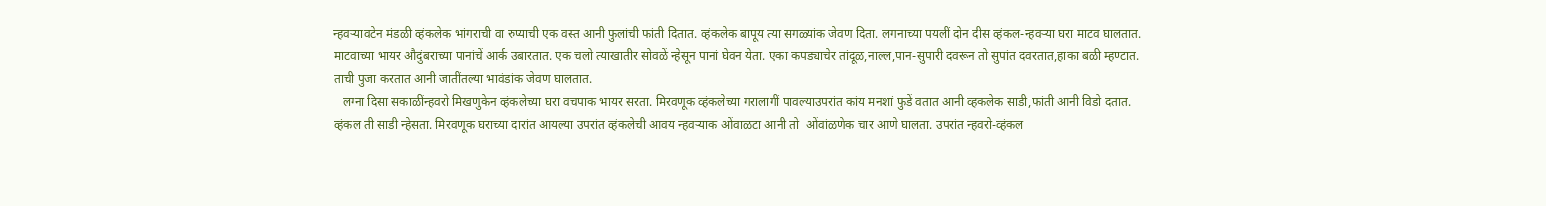न्हवऱ्यावटेन मंडळी व्हंकलेक भांगराची वा रुप्याची एक वस्त आनी फुलांची फांती दितात. व्हंकलेक बापूय त्या सगळ्यांक जेवण दिता. लगनाच्या पयलीं दोन दीस व्हंकल-न्हवऱ्या घरा माटव घालतात. माटवाच्या भायर औदुंबराच्या पानांचें आर्क उबारतात. एक चलो त्याखातीर सोवळें न्हेसून पानां घेवन येता. एका कपड्याचेर तांदूळ,नाल्ल,पान-सुपारी दवरून तो सुपांत दवरतात,हाका बळी म्हण्टात. ताची पुजा करतात आनी जातींतल्या भावंडांक जेवण घालतात.
   लग्ना दिसा सकाळींन्हवरो मिखणुकेन व्हंकलेच्या घरा वचपाक भायर सरता. मिरवणूक व्हंकलेच्या गरालागीं पावल्याउपरांत कांय मनशां फुडें वतात आनी व्हकलेक साडी,फांती आनी विडो दतात. व्हंकल ती साडी न्हेसता. मिरवणूक घराच्या दारांत आयल्या उपरांत व्हंकलेची आवय न्हवऱ्याक ओंवाळटा आनी तो  ओंवांळणेक चार आणे घालता. उपरांत न्हवरो-व्हंकल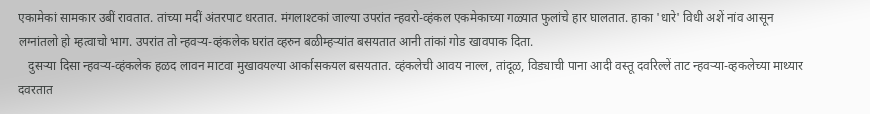एकामेकां सामकार उबीं रावतात. तांच्या मदीं अंतरपाट धरतात. मंगलाश्टकां जाल्या उपरांत न्हवरो-व्हंकल एकमेकाच्या गळ्यात फुलांचे हार घालतात. हाका 'धारे' विधी अशें नांव आसून लग्नांतलो हो म्हत्वाचो भाग. उपरांत तो न्हवऱ्य-व्हंकलेक घरांत व्हरुन बळीम्हऱ्यांत बसयतात आनी तांकां गोड खावपाक दिता.
   दुसऱ्या दिसा न्हवऱ्य-व्हंकलेक हळद लावन माटवा मुखावयल्या आर्कासकयल बसयतात. व्हंकलेची आवय नाल्ल, तांदूळ, विड्याची पाना आदी वस्तू दवरिल्लें ताट न्हवऱ्या-व्हकलेच्या माथ्यार दवरतात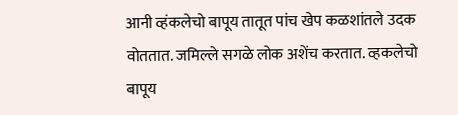आनी व्हंकलेचो बापूय तातूत पांच खेप कळशांतले उदक वोततात. जमिल्ले सगळे लोक अशेंच करतात. व्हकलेचो बापूय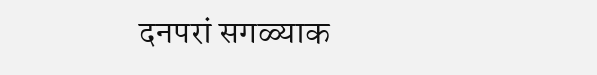दनपरां सगळ्याक